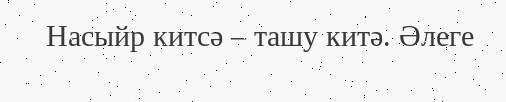Насыйр китсә – ташу китә. Әлеге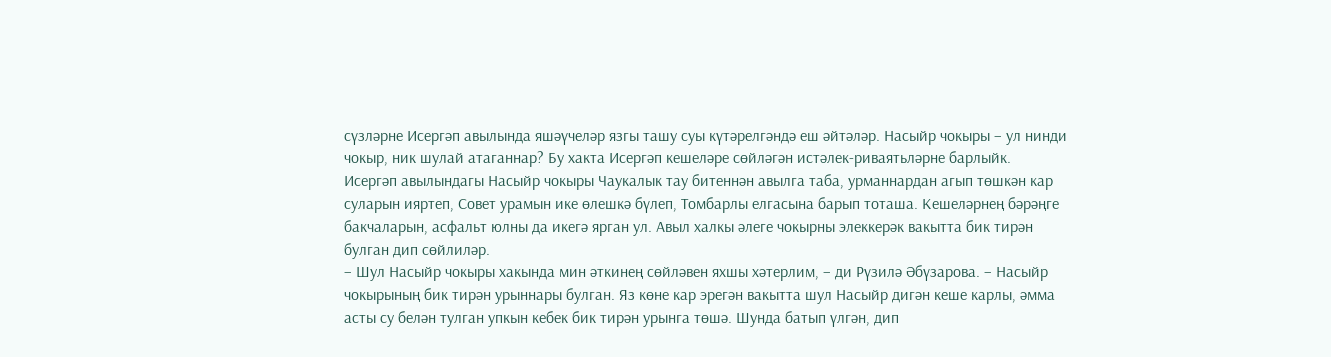сүзләрне Исергәп авылында яшәүчеләр язгы ташу суы күтәрелгәндә еш әйтәләр. Насыйр чокыры – ул нинди чокыр, ник шулай атаганнар? Бу хакта Исергәп кешеләре сөйләгән истәлек-риваятьләрне барлыйк.
Исергәп авылындагы Насыйр чокыры Чаукалык тау битеннән авылга таба, урманнардан агып төшкән кар суларын ияртеп, Совет урамын ике өлешкә бүлеп, Томбарлы елгасына барып тоташа. Кешеләрнең бәрәңге бакчаларын, асфальт юлны да икегә ярган ул. Авыл халкы әлеге чокырны элеккерәк вакытта бик тирән булган дип сөйлиләр.
– Шул Насыйр чокыры хакында мин әткинең сөйләвен яхшы хәтерлим, – ди Рүзилә Әбүзарова. – Насыйр чокырының бик тирән урыннары булган. Яз көне кар эрегән вакытта шул Насыйр дигән кеше карлы, әмма асты су белән тулган упкын кебек бик тирән урынга төшә. Шунда батып үлгән, дип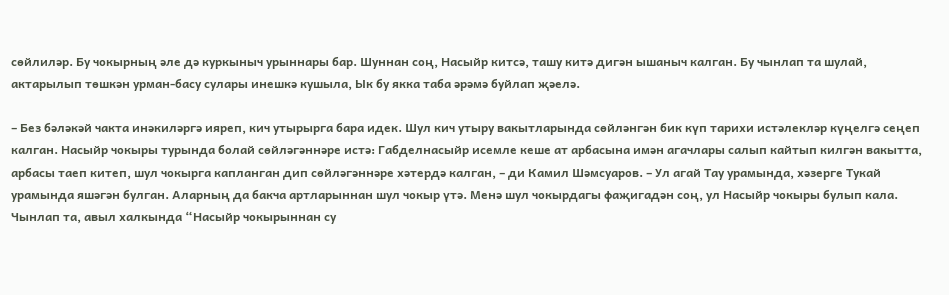сөйлиләр. Бу чокырның әле дә куркыныч урыннары бар. Шуннан соң, Насыйр китсә, ташу китә дигән ышаныч калган. Бу чынлап та шулай, актарылып төшкән урман-басу сулары инешкә кушыла, Ык бу якка таба әрәмә буйлап җәелә.

– Без бәләкәй чакта инәкиләргә ияреп, кич утырырга бара идек. Шул кич утыру вакытларында сөйләнгән бик күп тарихи истәлекләр күңелгә сеңеп калган. Насыйр чокыры турында болай сөйләгәннәре истә: Габделнасыйр исемле кеше ат арбасына имән агачлары салып кайтып килгән вакытта, арбасы таеп китеп, шул чокырга капланган дип сөйләгәннәре хәтердә калган, – ди Камил Шәмсуаров. – Ул агай Тау урамында, хәзерге Тукай урамында яшәгән булган. Аларның да бакча артларыннан шул чокыр үтә. Менә шул чокырдагы фаҗигадән соң, ул Насыйр чокыры булып кала. Чынлап та, авыл халкында “Насыйр чокырыннан су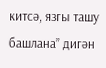китсә, язгы ташу башлана” дигән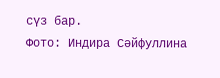сүз бар.
Фото: Индира Сәйфуллина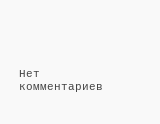Нет комментариев